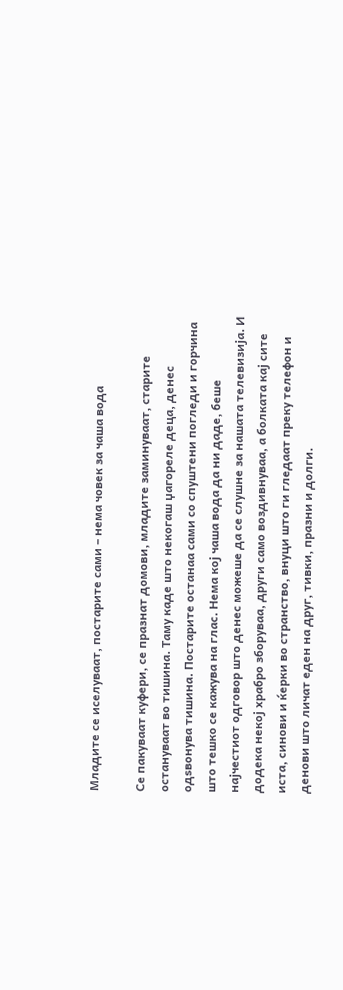Младите се иселуваат, постарите сами – нема човек за чаша вода

Се пакуваат куфери, се празнат домови, младите заминуваат, старите остануваат во тишина. Таму каде што некогаш џагореле деца, денес одѕвонува тишина. Постарите останаа сами со спуштени погледи и горчина што тешко се кажува на глас. Нема кој чаша вода да ни даде, беше најчестиот одговор што денес можеше да се слушне за нашата телевизија. И додека некој храбро зборуваа, други само воздивнуваа, а болката кај сите иста, синови и ќерки во странство, внуци што ги гледаат преку телефон и денови што личат еден на друг, тивки, празни и долги.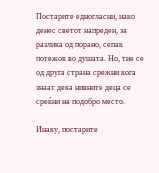Постарите едногласни, иако денес светот напреден, за разлика од порано, сепак потежок во душата. Но, тие се од друга страна срежни кога знаат дека нивните деца се среќни на подобро место.

Инаку, постарите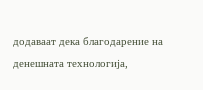додаваат дека благодарение на денешната технологија,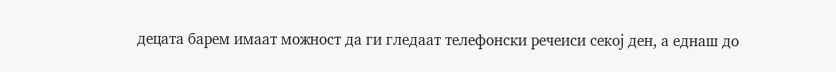децата барем имаат можност да ги гледаат телефонски речеиси секој ден, а еднаш до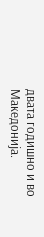двата годишно и во Македонија.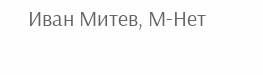Иван Митев, М-Нет